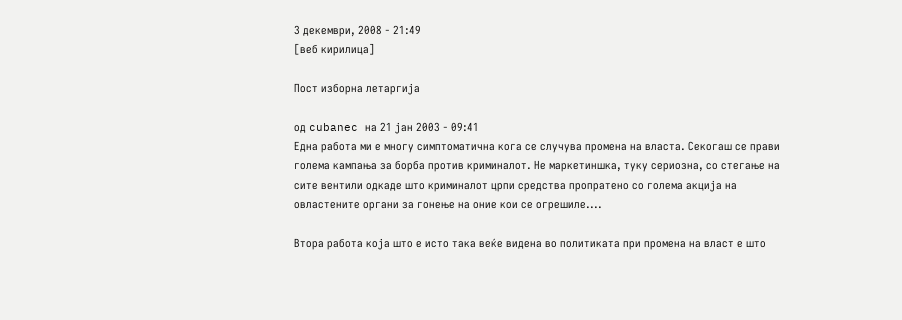3 декември, 2008 - 21:49
[веб кирилица]

Пост изборна летаргија

од cubanec на 21 јан 2003 - 09:41
Една работа ми е многу симптоматична кога се случува промена на власта. Секогаш се прави голема кампања за борба против криминалот. Не маркетиншка, туку сериозна, со стегање на сите вентили одкаде што криминалот црпи средства пропратено со голема акција на овластените органи за гонење на оние кои се огрешиле....

Втора работа која што е исто така веќе видена во политиката при промена на власт е што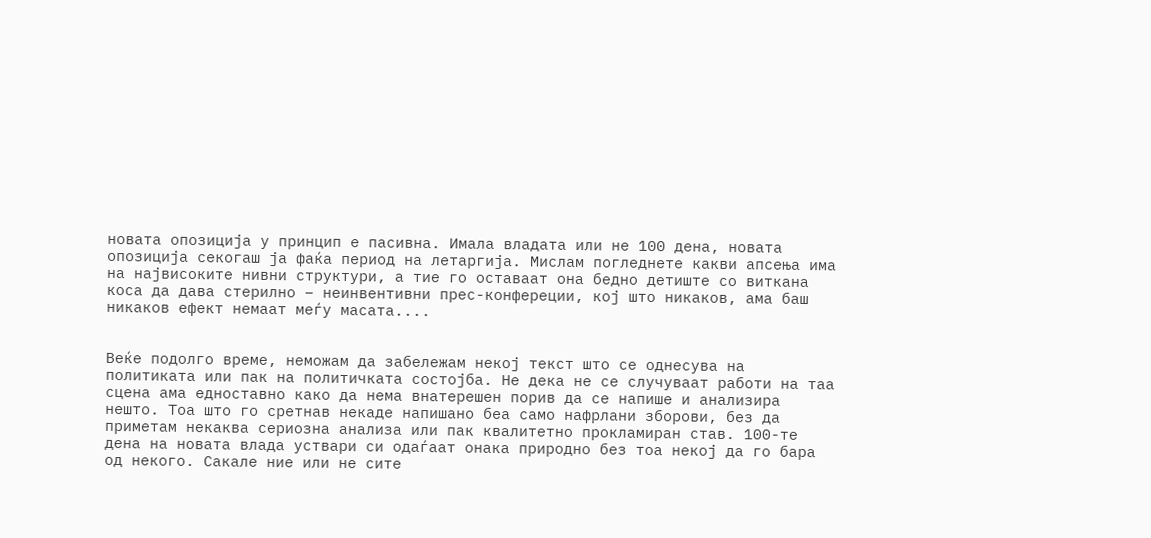новата опозиција у принцип е пасивна. Имала владата или не 100 дена, новата опозиција секогаш ја фаќа период на летаргија. Мислам погледнете какви апсења има на највисоките нивни структури, а тие го оставаат она бедно детиште со виткана коса да дава стерилно – неинвентивни прес-конфереции, кој што никаков, ама баш никаков ефект немаат меѓу масата....


Веќе подолго време, неможам да забележам некој текст што се однесува на политиката или пак на политичката состојба. Не дека не се случуваат работи на таа сцена ама едноставно како да нема внатерешен порив да се напише и анализира нешто. Тоа што го сретнав некаде напишано беа само нафрлани зборови, без да приметам некаква сериозна анализа или пак квалитетно прокламиран став. 100-те дена на новата влада уствари си одаѓаат онака природно без тоа некој да го бара од некого. Сакале ние или не сите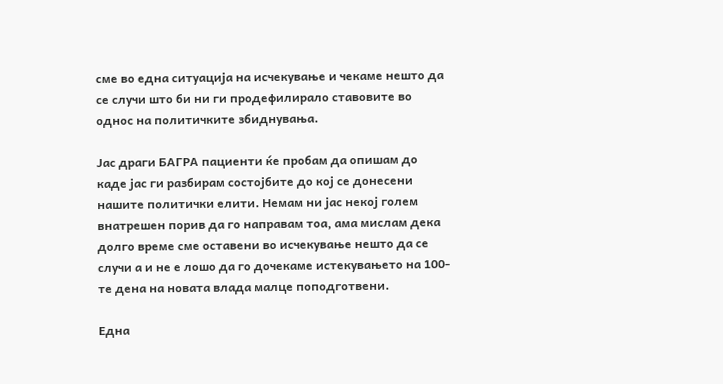сме во една ситуација на исчекување и чекаме нешто да се случи што би ни ги продефилирало ставовите во однос на политичките збиднувања.

Јас драги БАГРА пациенти ќе пробам да опишам до каде јас ги разбирам состојбите до кој се донесени нашите политички елити. Немам ни јас некој голем внатрешен порив да го направам тоа, ама мислам дека долго време сме оставени во исчекување нешто да се случи а и не е лошо да го дочекаме истекувањето на 100-те дена на новата влада малце поподготвени.

Една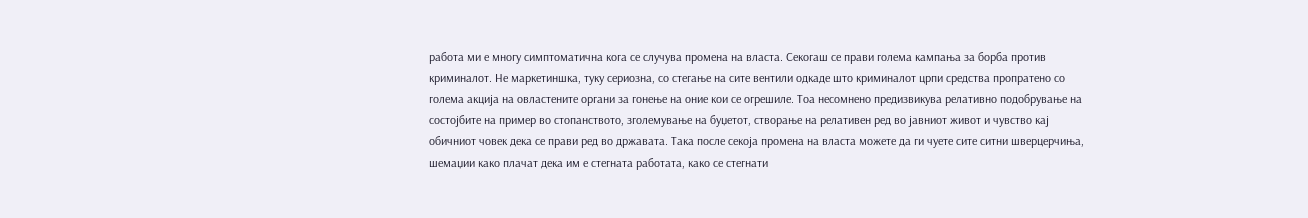работа ми е многу симптоматична кога се случува промена на власта. Секогаш се прави голема кампања за борба против криминалот. Не маркетиншка, туку сериозна, со стегање на сите вентили одкаде што криминалот црпи средства пропратено со голема акција на овластените органи за гонење на оние кои се огрешиле. Тоа несомнено предизвикува релативно подобрување на состојбите на пример во стопанството, зголемување на буџетот, створање на релативен ред во јавниот живот и чувство кај обичниот човек дека се прави ред во државата. Така после секоја промена на власта можете да ги чуете сите ситни шверцерчиња, шемаџии како плачат дека им е стегната работата, како се стегнати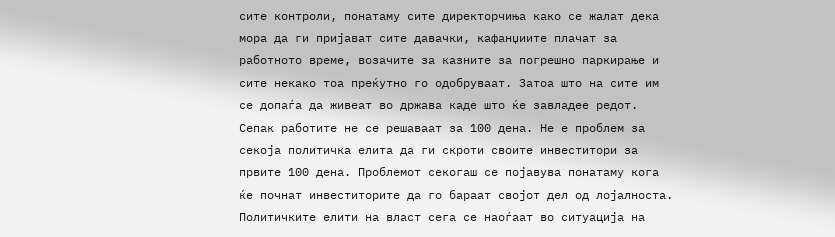сите контроли, понатаму сите директорчиња како се жалат дека мора да ги пријават сите давачки, кафанџиите плачат за работното време, возачите за казните за погрешно паркирање и сите некако тоа преќутно го одобруваат. Затоа што на сите им се допаѓа да живеат во држава каде што ќе завладее редот. Сепак работите не се решаваат за 100 дена. Не е проблем за секоја политичка елита да ги скроти своите инвеститори за првите 100 дена. Проблемот секогаш се појавува понатаму кога ќе почнат инвеститорите да го бараат својот дел од лојалноста. Политичките елити на власт сега се наоѓаат во ситуација на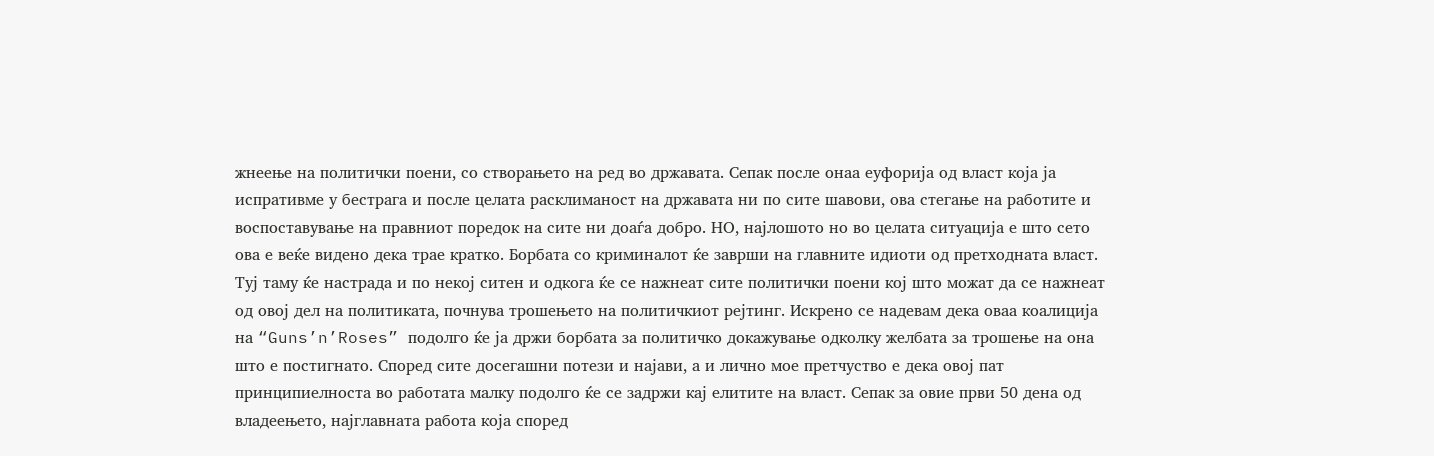жнеење на политички поени, со створањето на ред во државата. Сепак после онаа еуфорија од власт која ја испративме у бестрага и после целата расклиманост на државата ни по сите шавови, ова стегање на работите и воспоставување на правниот поредок на сите ни доаѓа добро. НО, најлошото но во целата ситуација е што сето ова е веќе видено дека трае кратко. Борбата со криминалот ќе заврши на главните идиоти од претходната власт. Туј таму ќе настрада и по некој ситен и одкога ќе се нажнеат сите политички поени кој што можат да се нажнеат од овој дел на политиката, почнува трошењето на политичкиот рејтинг. Искрено се надевам дека оваа коалиција на “Guns’n’Roses” подолго ќе ја држи борбата за политичко докажување одколку желбата за трошење на она што е постигнато. Според сите досегашни потези и најави, а и лично мое претчуство е дека овој пат принципиелноста во работата малку подолго ќе се задржи кај елитите на власт. Сепак за овие први 50 дена од владеењето, најглавната работа која според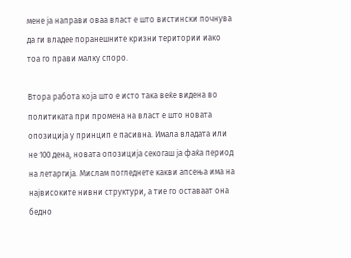мене ја направи оваа власт е што вистински почнува да ги владее поранешните кризни територии иако тоа го прави малку споро.

Втора работа која што е исто така веќе видена во политиката при промена на власт е што новата опозиција у принцип е пасивна. Имала владата или не 100 дена, новата опозиција секогаш ја фаќа период на летаргија. Мислам погледнете какви апсења има на највисоките нивни структури, а тие го оставаат она бедно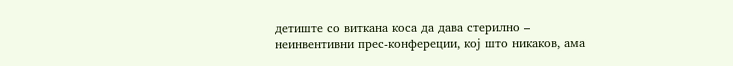детиште со виткана коса да дава стерилно – неинвентивни прес-конфереции, кој што никаков, ама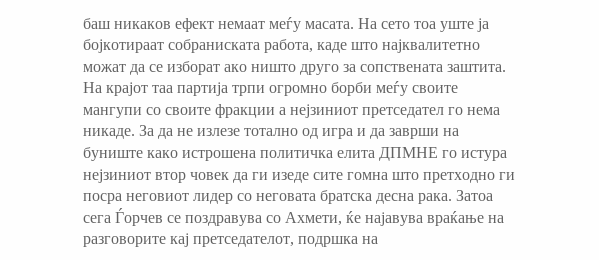баш никаков ефект немаат меѓу масата. На сето тоа уште ја бојкотираат собраниската работа, каде што најквалитетно можат да се изборат ако ништо друго за сопствената заштита. На крајот таа партија трпи огромно борби меѓу своите мангупи со своите фракции а нејзиниот претседател го нема никаде. За да не излезе тотално од игра и да заврши на буниште како истрошена политичка елита ДПМНЕ го истура нејзиниот втор човек да ги изеде сите гомна што претходно ги посра неговиот лидер со неговата братска десна рака. Затоа сега Ѓорчев се поздравува со Ахмети, ќе најавува враќање на разговорите кај претседателот, подршка на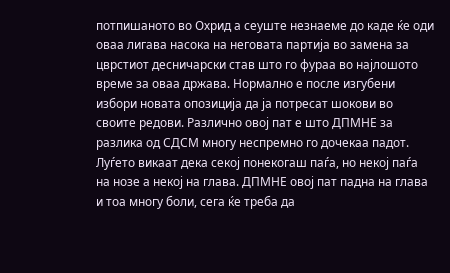потпишаното во Охрид а сеуште незнаеме до каде ќе оди оваа лигава насока на неговата партија во замена за цврстиот десничарски став што го фураа во најлошото време за оваа држава. Нормално е после изгубени избори новата опозиција да ја потресат шокови во своите редови. Различно овој пат е што ДПМНЕ за разлика од СДСМ многу неспремно го дочекаа падот. Луѓето викаат дека секој понекогаш паѓа, но некој паѓа на нозе а некој на глава. ДПМНЕ овој пат падна на глава и тоа многу боли, сега ќе треба да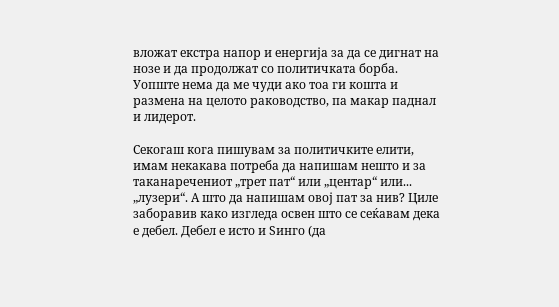вложат екстра напор и енергија за да се дигнат на нозе и да продолжат со политичката борба. Уопште нема да ме чуди ако тоа ги кошта и размена на целото раководство, па макар паднал и лидерот.

Секогаш кога пишувам за политичките елити, имам некакава потреба да напишам нешто и за таканаречениот „трет пат“ или „центар“ или... „лузери“. А што да напишам овој пат за нив? Циле заборавив како изгледа освен што се сеќавам дека е дебел. Дебел е исто и Ѕинго (да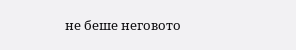не беше неговото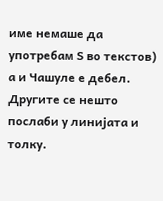име немаше да употребам Ѕ во текстов) а и Чашуле е дебел. Другите се нешто послаби у линијата и толку.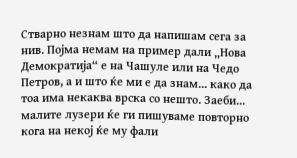Стварно незнам што да напишам сега за нив. Појма немам на пример дали „Нова Демократија“ е на Чашуле или на Чедо Петров, а и што ќе ми е да знам... како да тоа има некаква врска со нешто. Заеби... малите лузери ќе ги пишуваме повторно кога на некој ќе му фали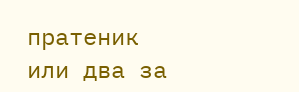пратеник или два за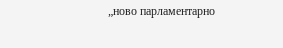„ново парламентарно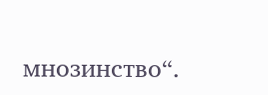мнозинство“.